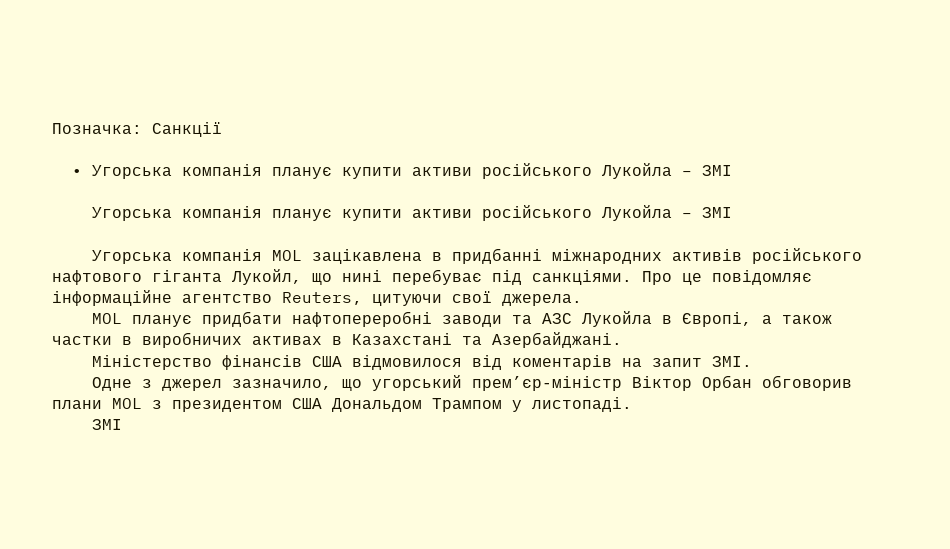Позначка: Санкції

  • Угорська компанія планує купити активи російського Лукойла – ЗМІ

    Угорська компанія планує купити активи російського Лукойла – ЗМІ

    Угорська компанія MOL зацікавлена в придбанні міжнародних активів російського нафтового гіганта Лукойл, що нині перебуває під санкціями. Про це повідомляє інформаційне агентство Reuters, цитуючи свої джерела.
    MOL планує придбати нафтопереробні заводи та АЗС Лукойла в Європі, а також частки в виробничих активах в Казахстані та Азербайджані.
    Міністерство фінансів США відмовилося від коментарів на запит ЗМІ.
    Одне з джерел зазначило, що угорський прем’єр-міністр Віктор Орбан обговорив плани MOL з президентом США Дональдом Трампом у листопаді.
    ЗМІ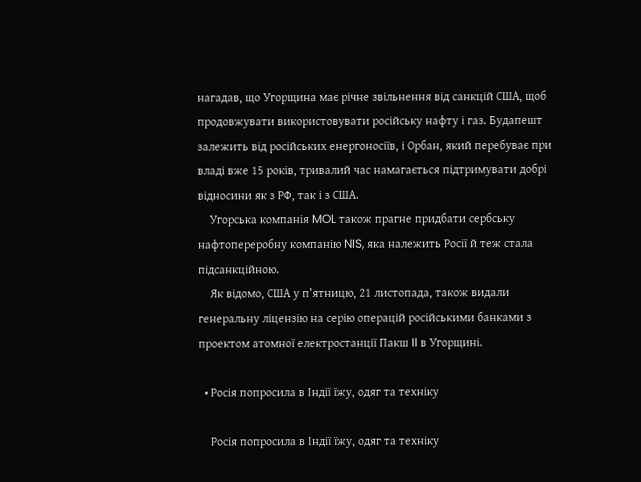нагадав, що Угорщина має річне звільнення від санкцій США, щоб продовжувати використовувати російську нафту і газ. Будапешт залежить від російських енергоносіїв, і Орбан, який перебуває при владі вже 15 років, тривалий час намагається підтримувати добрі відносини як з РФ, так і з США.
    Угорська компанія MOL також прагне придбати сербську нафтопереробну компанію NIS, яка належить Росії й теж стала підсанкційною.
    Як відомо, США у п’ятницю, 21 листопада, також видали генеральну ліцензію на серію операцій російськими банками з проектом атомної електростанції Пакш II в Угорщині.

  • Росія попросила в Індії їжу, одяг та техніку

    Росія попросила в Індії їжу, одяг та техніку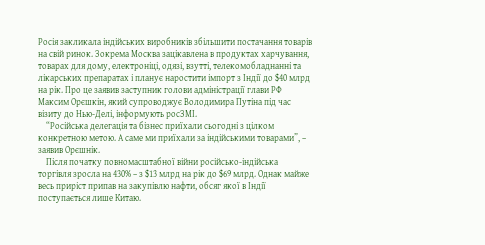Росія закликала індійських виробників збільшити постачання товарів на свій ринок. Зокрема Москва зацікавлена в продуктах харчування, товарах для дому, електроніці, одязі, взутті, телекомобладнанні та лікарських препаратах і планує наростити імпорт з Індії до $40 млрд на рік. Про це заявив заступник голови адміністрації глави РФ Максим Орєшкін, який супроводжує Володимира Путіна під час візиту до Нью-Делі, інформують росЗМІ.
    “Російська делегація та бізнес приїхали сьогодні з цілком конкретною метою. А саме ми приїхали за індійськими товарами”, – заявив Орєшнік.
    Після початку повномасштабної війни російсько-індійська торгівля зросла на 430% – з $13 млрд на рік до $69 млрд. Однак майже весь приріст припав на закупівлю нафти, обсяг якої в Індії поступається лише Китаю.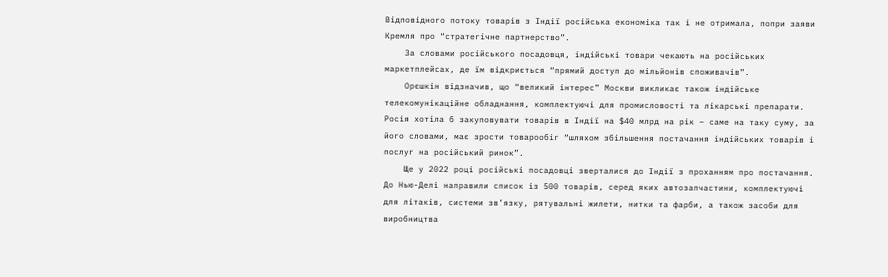Відповідного потоку товарів з Індії російська економіка так і не отримала, попри заяви Кремля про “стратегічне партнерство”.
    За словами російського посадовця, індійські товари чекають на російських маркетплейсах, де їм відкриється “прямий доступ до мільйонів споживачів”.
    Орєшкін відзначив, що “великий інтерес” Москви викликає також індійське телекомунікаційне обладнання, комплектуючі для промисловості та лікарські препарати. Росія хотіла б закуповувати товарів в Індії на $40 млрд на рік – саме на таку суму, за його словами, має зрости товарообіг “шляхом збільшення постачання індійських товарів і послуг на російський ринок”.
    Ще у 2022 році російські посадовці зверталися до Індії з проханням про постачання. До Нью-Делі направили список із 500 товарів, серед яких автозапчастини, комплектуючі для літаків, системи зв’язку, рятувальні жилети, нитки та фарби, а також засоби для виробництва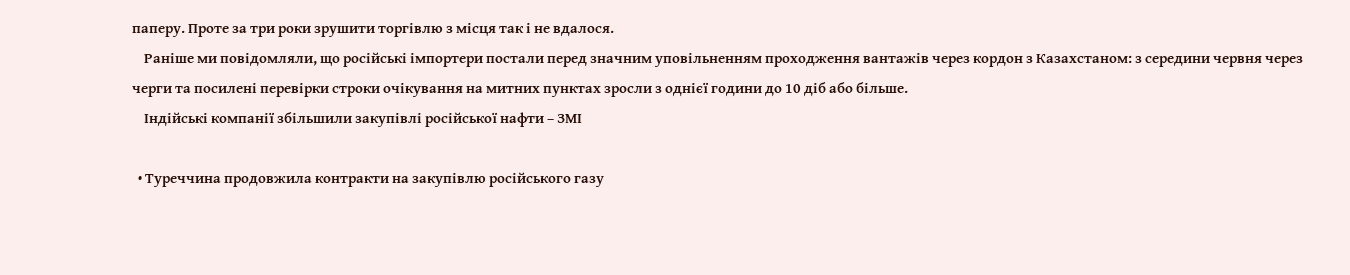паперу. Проте за три роки зрушити торгівлю з місця так і не вдалося.
    Раніше ми повідомляли, що російські імпортери постали перед значним уповільненням проходження вантажів через кордон з Казахстаном: з середини червня через черги та посилені перевірки строки очікування на митних пунктах зросли з однієї години до 10 діб або більше.
    Індійські компанії збільшили закупівлі російської нафти – ЗМІ

  • Туреччина продовжила контракти на закупівлю російського газу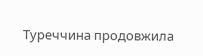Туреччина продовжила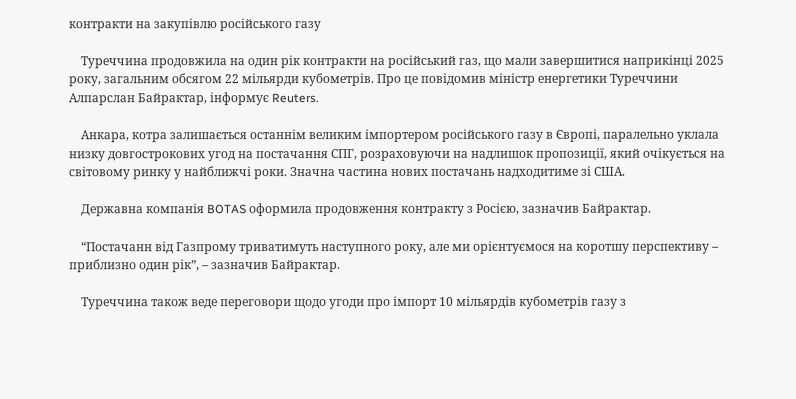контракти на закупівлю російського газу

    Туреччина продовжила на один рік контракти на російський газ, що мали завершитися наприкінці 2025 року, загальним обсягом 22 мільярди кубометрів. Про це повідомив міністр енергетики Туреччини Алпарслан Байрактар, інформує Reuters.

    Анкара, котра залишається останнім великим імпортером російського газу в Європі, паралельно уклала низку довгострокових угод на постачання СПГ, розраховуючи на надлишок пропозиції, який очікується на світовому ринку у найближчі роки. Значна частина нових постачань надходитиме зі США.

    Державна компанія BOTAS оформила продовження контракту з Росією, зазначив Байрактар.

    “Постачанн від Газпрому триватимуть наступного року, але ми орієнтуємося на коротшу перспективу – приблизно один рік”, – зазначив Байрактар.

    Туреччина також веде переговори щодо угоди про імпорт 10 мільярдів кубометрів газу з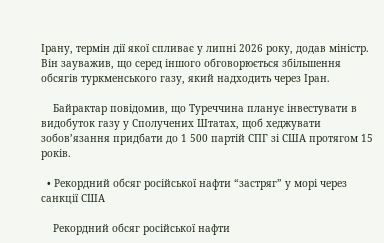Ірану, термін дії якої спливає у липні 2026 року, додав міністр. Він зауважив, що серед іншого обговорюється збільшення обсягів туркменського газу, який надходить через Іран.

    Байрактар повідомив, що Туреччина планує інвестувати в видобуток газу у Сполучених Штатах, щоб хеджувати зобов’язання придбати до 1 500 партій СПГ зі США протягом 15 років.

  • Рекордний обсяг російської нафти “застряг” у морі через санкції США

    Рекордний обсяг російської нафти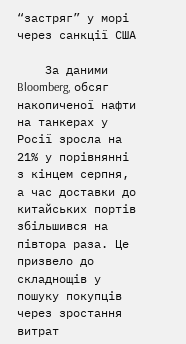“застряг” у морі через санкції США

    За даними Bloomberg, обсяг накопиченої нафти на танкерах у Росії зросла на 21% у порівнянні з кінцем серпня, а час доставки до китайських портів збільшився на півтора раза. Це призвело до складнощів у пошуку покупців через зростання витрат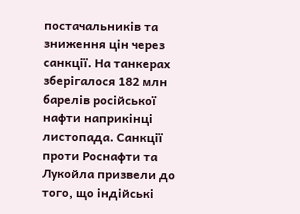постачальників та зниження цін через санкції. На танкерах зберігалося 182 млн барелів російської нафти наприкінці листопада. Санкції проти Роснафти та Лукойла призвели до того, що індійські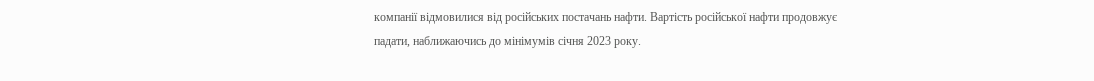компанії відмовилися від російських постачань нафти. Вартість російської нафти продовжує падати, наближаючись до мінімумів січня 2023 року.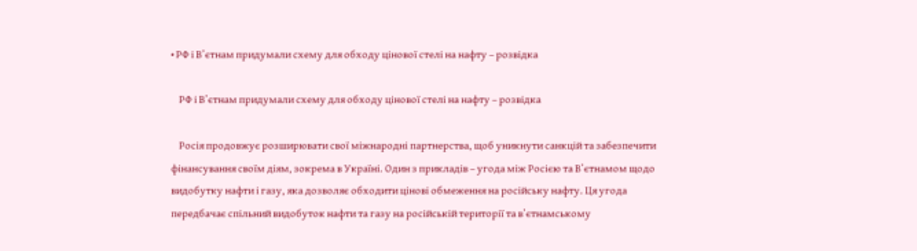• РФ і В’єтнам придумали схему для обходу цінової стелі на нафту – розвідка

    РФ і В’єтнам придумали схему для обходу цінової стелі на нафту – розвідка

    Росія продовжує розширювати свої міжнародні партнерства, щоб уникнути санкцій та забезпечити фінансування своїм діям, зокрема в Україні. Один з прикладів – угода між Росією та В’єтнамом щодо видобутку нафти і газу, яка дозволяє обходити цінові обмеження на російську нафту. Ця угода передбачає спільний видобуток нафти та газу на російській території та в’єтнамському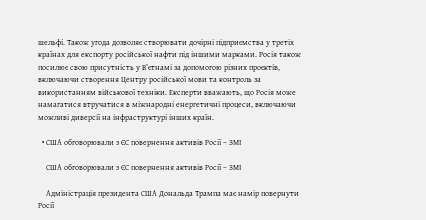шельфі. Також угода дозволяє створювати дочірні підприємства у третіх країнах для експорту російської нафти під іншими марками. Росія також посилює свою присутність у В’єтнамі за допомогою різних проєктів, включаючи створення Центру російської мови та контроль за використанням військової техніки. Експерти вважають, що Росія може намагатися втручатися в міжнародні енергетичні процеси, включаючи можливі диверсії на інфраструктурі інших країн.

  • США обговорювали з ЄС повернення активів Росії – ЗМІ

    США обговорювали з ЄС повернення активів Росії – ЗМІ

    Адміністрація президента США Дональда Трампа має намір повернути Росії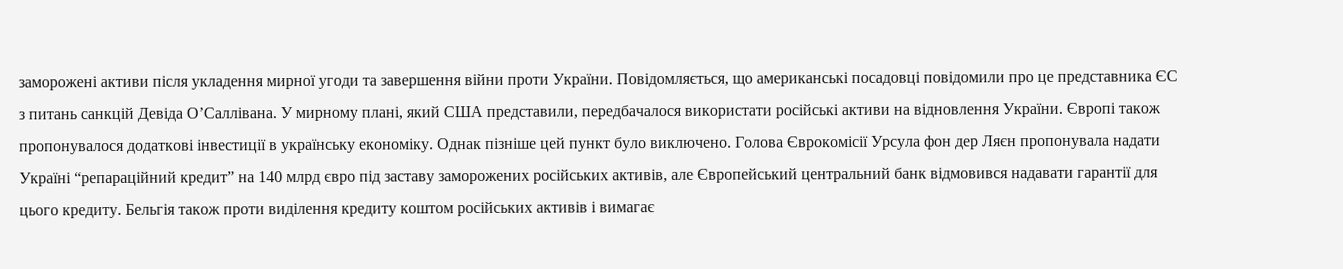заморожені активи після укладення мирної угоди та завершення війни проти України. Повідомляється, що американські посадовці повідомили про це представника ЄС з питань санкцій Девіда О’Саллівана. У мирному плані, який США представили, передбачалося використати російські активи на відновлення України. Європі також пропонувалося додаткові інвестиції в українську економіку. Однак пізніше цей пункт було виключено. Голова Єврокомісії Урсула фон дер Ляєн пропонувала надати Україні “репараційний кредит” на 140 млрд євро під заставу заморожених російських активів, але Європейський центральний банк відмовився надавати гарантії для цього кредиту. Бельгія також проти виділення кредиту коштом російських активів і вимагає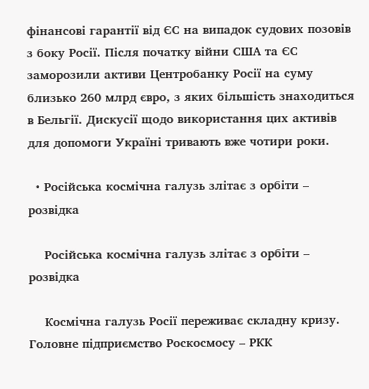фінансові гарантії від ЄС на випадок судових позовів з боку Росії. Після початку війни США та ЄС заморозили активи Центробанку Росії на суму близько 260 млрд євро, з яких більшість знаходиться в Бельгії. Дискусії щодо використання цих активів для допомоги Україні тривають вже чотири роки.

  • Російська космічна галузь злітає з орбіти – розвідка

    Російська космічна галузь злітає з орбіти – розвідка

    Космічна галузь Росії переживає складну кризу. Головне підприємство Роскосмосу – РКК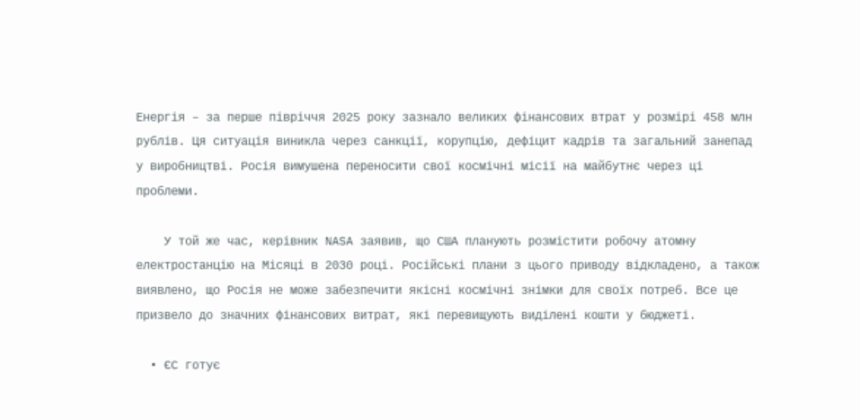Енергія – за перше півріччя 2025 року зазнало великих фінансових втрат у розмірі 458 млн рублів. Ця ситуація виникла через санкції, корупцію, дефіцит кадрів та загальний занепад у виробництві. Росія вимушена переносити свої космічні місії на майбутнє через ці проблеми.

    У той же час, керівник NASA заявив, що США планують розмістити робочу атомну електростанцію на Місяці в 2030 році. Російські плани з цього приводу відкладено, а також виявлено, що Росія не може забезпечити якісні космічні знімки для своїх потреб. Все це призвело до значних фінансових витрат, які перевищують виділені кошти у бюджеті.

  • ЄС готує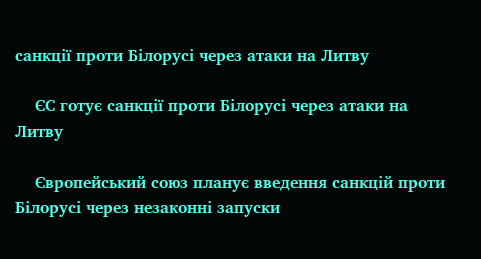санкції проти Білорусі через атаки на Литву

    ЄС готує санкції проти Білорусі через атаки на Литву

    Європейський союз планує введення санкцій проти Білорусі через незаконні запуски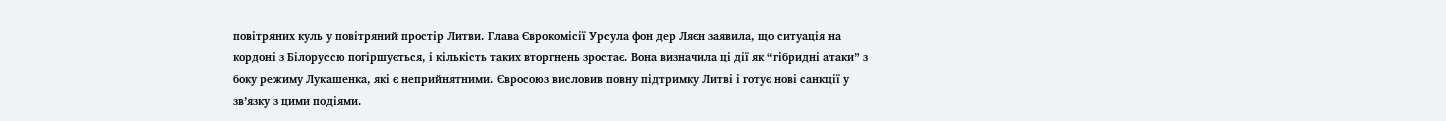повітряних куль у повітряний простір Литви. Глава Єврокомісії Урсула фон дер Ляєн заявила, що ситуація на кордоні з Білоруссю погіршується, і кількість таких вторгнень зростає. Вона визначила ці дії як “гібридні атаки” з боку режиму Лукашенка, які є неприйнятними. Євросоюз висловив повну підтримку Литві і готує нові санкції у зв’язку з цими подіями.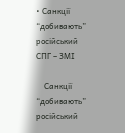• Санкції “добивають” російський СПГ – ЗМІ

    Санкції “добивають” російський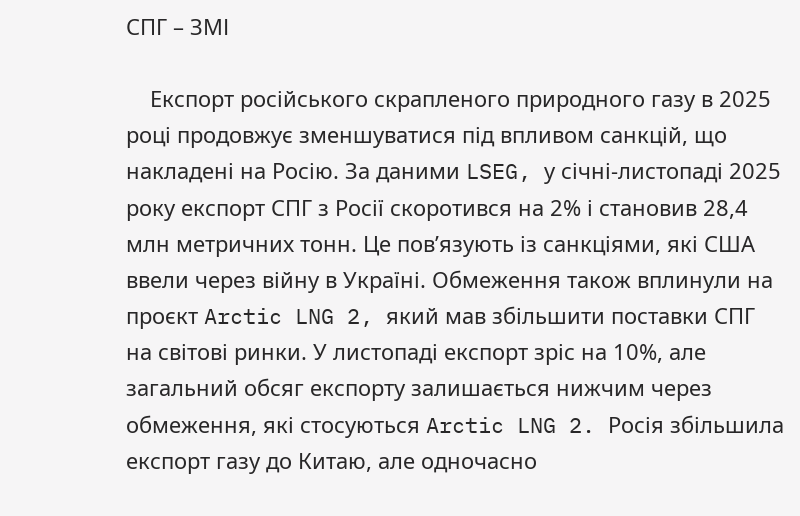СПГ – ЗМІ

    Експорт російського скрапленого природного газу в 2025 році продовжує зменшуватися під впливом санкцій, що накладені на Росію. За даними LSEG, у січні-листопаді 2025 року експорт СПГ з Росії скоротився на 2% і становив 28,4 млн метричних тонн. Це пов’язують із санкціями, які США ввели через війну в Україні. Обмеження також вплинули на проєкт Arctic LNG 2, який мав збільшити поставки СПГ на світові ринки. У листопаді експорт зріс на 10%, але загальний обсяг експорту залишається нижчим через обмеження, які стосуються Arctic LNG 2. Росія збільшила експорт газу до Китаю, але одночасно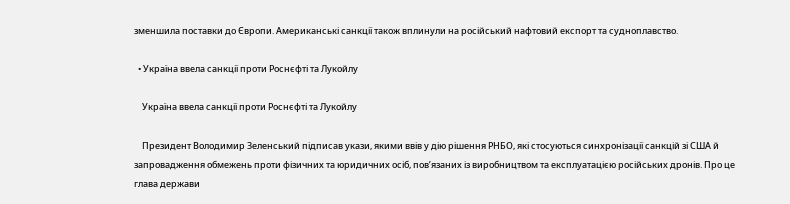зменшила поставки до Європи. Американські санкції також вплинули на російський нафтовий експорт та судноплавство.

  • Україна ввела санкції проти Роснєфті та Лукойлу

    Україна ввела санкції проти Роснєфті та Лукойлу

    Президент Володимир Зеленський підписав укази, якими ввів у дію рішення РНБО, які стосуються синхронізації санкцій зі США й запровадження обмежень проти фізичних та юридичних осіб, пов’язаних із виробництвом та експлуатацією російських дронів. Про це глава держави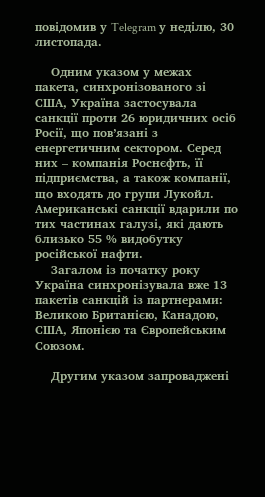повідомив у Telegram у неділю, 30 листопада.

    Одним указом у межах пакета, синхронізованого зі США, Україна застосувала санкції проти 26 юридичних осіб Росії, що пов’язані з енергетичним сектором. Серед них – компанія Роснєфть, її підприємства, а також компанії, що входять до групи Лукойл. Американські санкції вдарили по тих частинах галузі, які дають близько 55 % видобутку російської нафти.
    Загалом із початку року Україна синхронізувала вже 13 пакетів санкцій із партнерами: Великою Британією, Канадою, США, Японією та Європейським Союзом.

    Другим указом запроваджені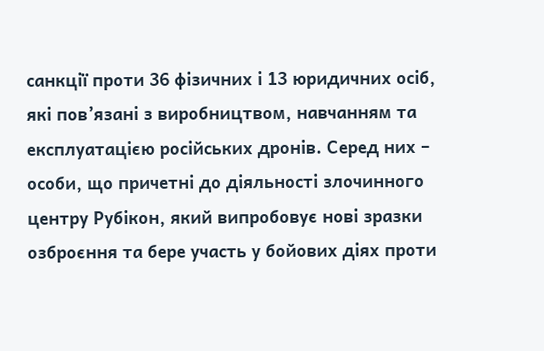санкції проти 36 фізичних і 13 юридичних осіб, які пов’язані з виробництвом, навчанням та експлуатацією російських дронів. Серед них – особи, що причетні до діяльності злочинного центру Рубікон, який випробовує нові зразки озброєння та бере участь у бойових діях проти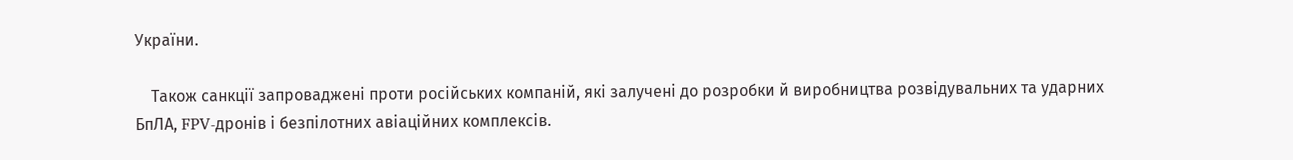України.

    Також санкції запроваджені проти російських компаній, які залучені до розробки й виробництва розвідувальних та ударних БпЛА, FPV-дронів і безпілотних авіаційних комплексів.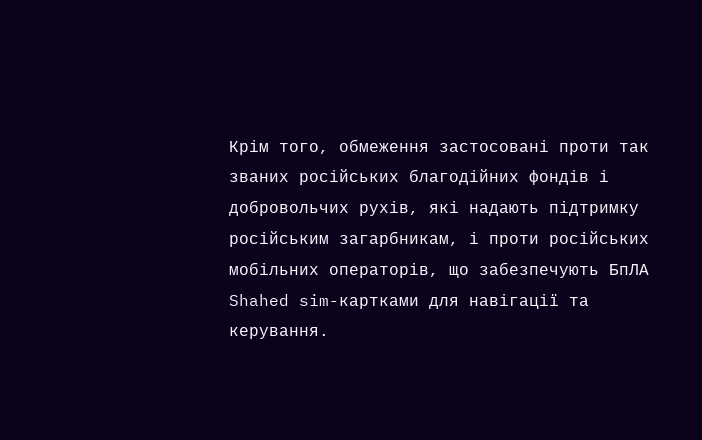Крім того, обмеження застосовані проти так званих російських благодійних фондів і добровольчих рухів, які надають підтримку російським загарбникам, і проти російських мобільних операторів, що забезпечують БпЛА Shahed sim-картками для навігації та керування.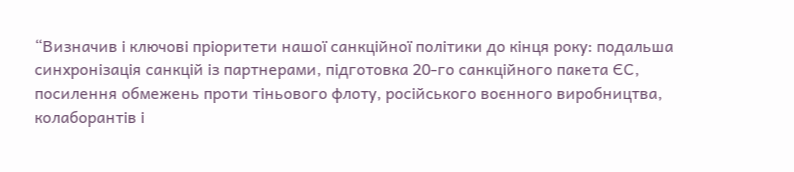“Визначив і ключові пріоритети нашої санкційної політики до кінця року: подальша синхронізація санкцій із партнерами, підготовка 20-го санкційного пакета ЄС, посилення обмежень проти тіньового флоту, російського воєнного виробництва, колаборантів і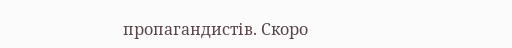пропагандистів. Скоро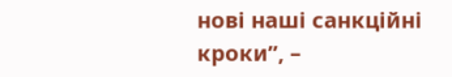нові наші санкційні кроки”, –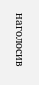наголосив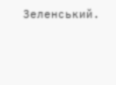Зеленський.